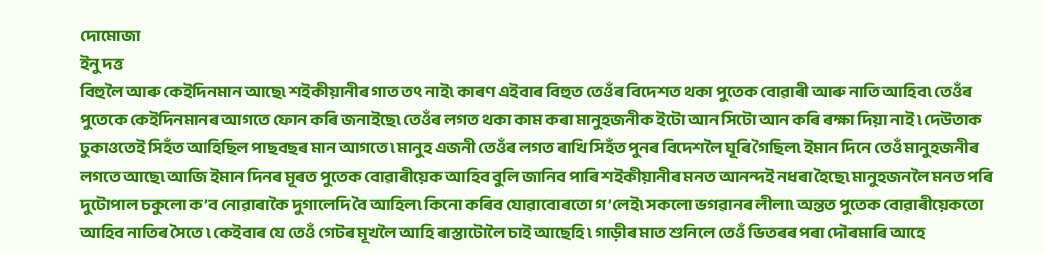দোমোজা
ইনু দত্ত
বিহুলৈ আৰু কেইদিনমান আছে৷ শইকীয়ানীৰ গাত তৎ নাই৷ কাৰণ এইবাৰ বিহুত তেওঁৰ বিদেশত থকা পুতেক বোৱাৰী আৰু নাতি আহিব৷ তেওঁৰ পুতেকে কেইদিনমানৰ আগতে ফোন কৰি জনাইছে৷ তেওঁৰ লগত থকা কাম কৰা মানুহজনীক ইটো আন সিটো আন কৰি ৰক্ষা দিয়া নাই ৷ দেউতাক ঢুকাওতেই সিহঁত আহিছিল পাছবছৰ মান আগতে ৷ মানুহ এজনী তেওঁৰ লগত ৰাখি সিহঁত পুনৰ বিদেশলৈ ঘূৰি গৈছিল৷ ইমান দিনে তেওঁ মানুহজনীৰ লগতে আছে৷ আজি ইমান দিনৰ মূৰত পুতেক বোৱাৰীয়েক আহিব বুলি জানিব পাৰি শইকীয়ানীৰ মনত আনন্দই নধৰা হৈছে৷ মানুহজনলৈ মনত পৰি দুটোপাল চকুলো ক’ব নোৱাৰাকৈ দুগালেদি বৈ আহিল৷ কিনো কৰিব যোৱাবোৰতো গ’লেই৷ সকলো ভগৱানৰ লীলা৷ অন্তত পুতেক বোৱাৰীয়েকতো আহিব নাতিৰ সৈতে ৷ কেইবাৰ যে তেওঁ গেটৰ মূখলৈ আহি ৰাস্তাটোলৈ চাই আছেহি ৷ গাড়ীৰ মাত শুনিলে তেওঁ ভিতৰৰ পৰা দৌৰমাৰি আহে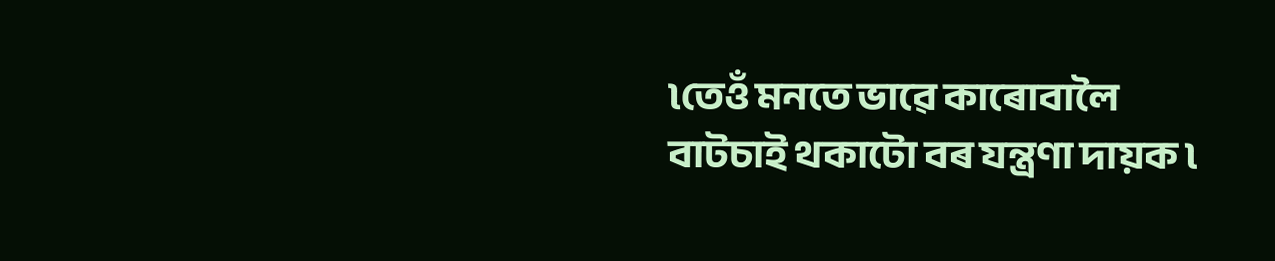৷তেওঁ মনতে ভাৱে কাৰোবালৈ বাটচাই থকাটো বৰ যন্ত্ৰণা দায়ক ৷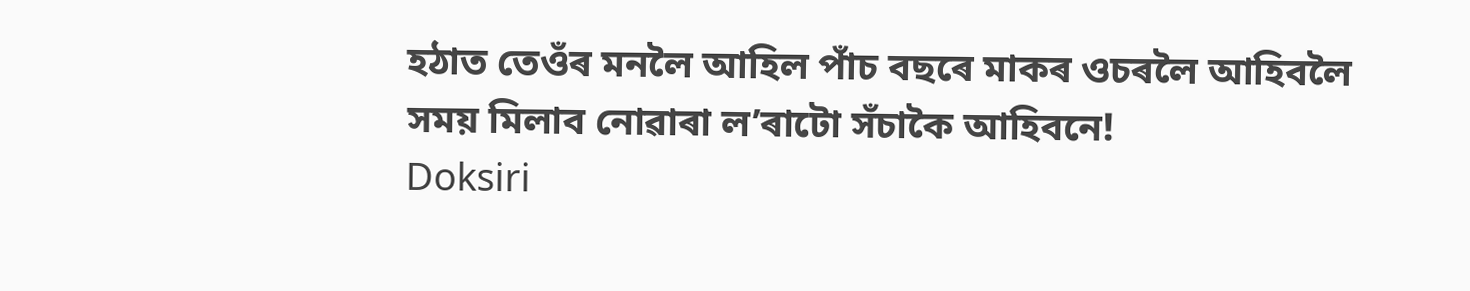হঠাত তেওঁৰ মনলৈ আহিল পাঁচ বছৰে মাকৰ ওচৰলৈ আহিবলৈ সময় মিলাব নোৱাৰা ল’ৰাটো সঁচাকৈ আহিবনে!
Doksiri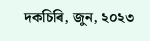দকচিৰি, জুন, ২০২৩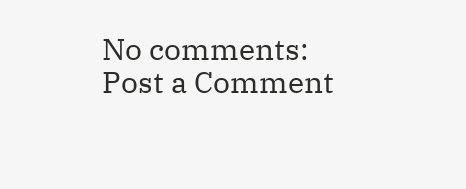No comments:
Post a Comment